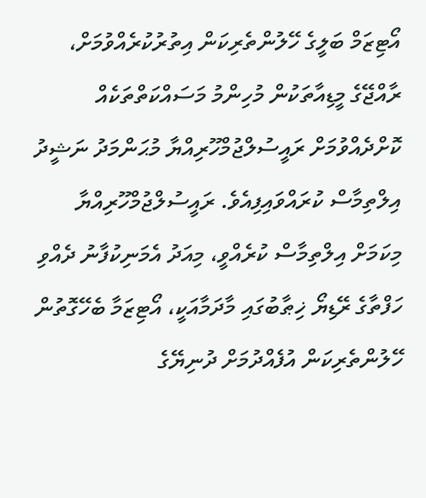އޯޓިޒަމް ބަލީގެ ހޭލުންތެރިކަން އިތުރުކުރެއްވުމަށް، ރާއްޖޭގެ މީޑިއާތަކުން މުހިންމު މަސައްކަތްތަކެއް ކޮށްދެއްވުމަށް ރައީސުލްޖުމްހޫރިއްޔާ މުޙަންމަދު ނަޝީދު އިލްތިމާސް ކުރައްވައިފިއެވެ. ރައީސުލްޖުމްހޫރިއްޔާ މިކަމަށް އިލްތިމާސް ކުރެއްވީ، މިއަދު އެމަނިކުފާނު ދެއްވި ހަފްތާގެ ރޭޑިޔޯ ޚިޠާބުގައި މާދަމާއަކީ، އޯޓިޒަމާ ބެހޭގޮތުން ހޭލުންތެރިކަން އުފެއްދުމަށް ދުނިޔޭގެ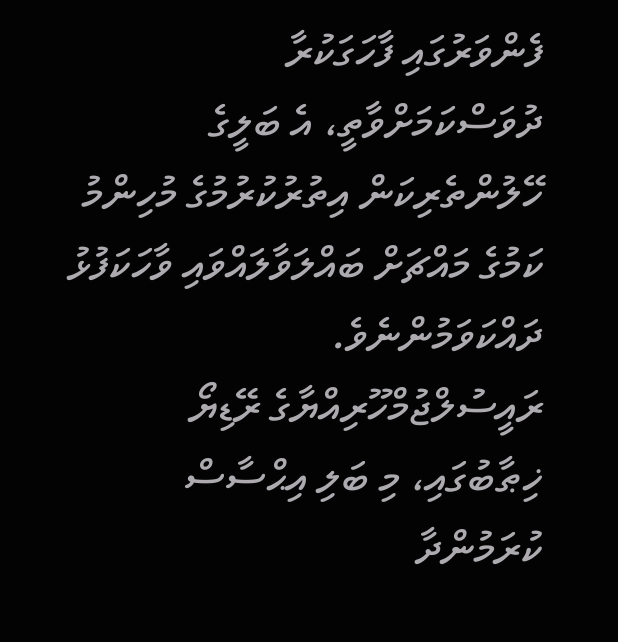ފެންވަރުގައި ފާހަގަކުރާ ދުވަސްކަމަށްވާތީ، އެ ބަލީގެ ހޭލުންތެރިކަން އިތުރުކުރުމުގެ މުހިންމު ކަމުގެ މައްޗަށް ބައްލަވާލައްވައި ވާހަކަފުޅު ދައްކަވަމުންނެވެ.
ރައީސުލްޖުމްހޫރިއްޔާގެ ރޭޑިޔޯ ޚިޠާބުގައި، މި ބަލި އިޙްސާސް ކުރަމުންދާ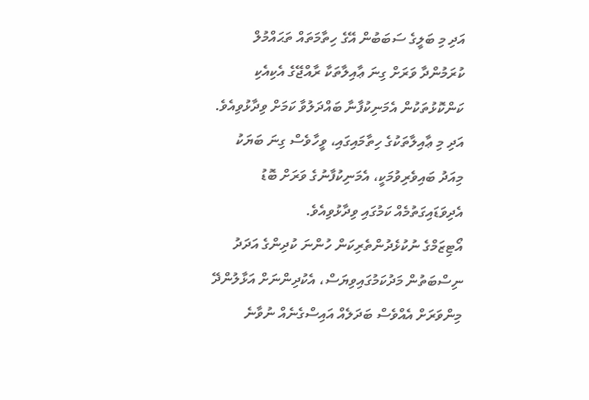އަދި މި ބަލީގެ ސަބަބުން އޭގެ ހިތާމަތައް ތަޙައްމުލް ކުރަމުންދާ ވަރަށް ގިނަ ޢާއިލާތަކާ ރާއްޖޭގެ އެކިއެކި ކަންކޮޅުތަކުން އެމަނިކުފާނާ ބައްދަލުވާ ކަމަށް ވިދާޅުވިއެވެ. އަދި މި ޢާއިލާތަކުގެ ހިތާމައިގައި، ވީހާވެސް ގިނަ ބަޔަކު މިއަދު ބައިވެރިވުމަކީ، އެމަނިކުފާނުގެ ވަރަށް ބޮޑު އެދިވަޑައިގަތުމެއް ކަމުގައި ވިދާޅުވިއެވެ.
އޯޓިޒަމްގެ ނުކުޅެދުންތެރިކަން ހުންނަ ކުދިންގެ އަދަދު ނިސްބަތުން މަދުކަމުގައިވިޔަސް، އެކުދިންނަށް އަޅާލުންދޭ މިންވަރަށް އެއްވެސް ބަދަލެއް އައިސްގެނެއް ނުވާނެ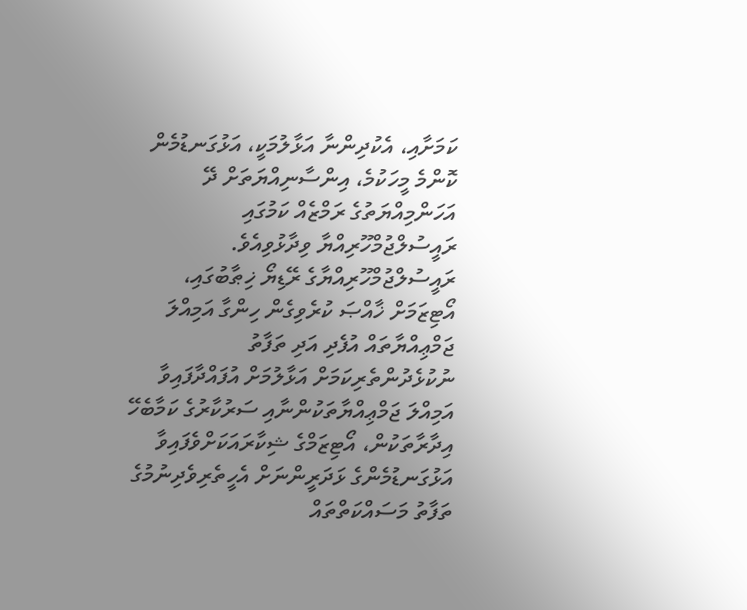ކަމަށާއި، އެކުދިންނާ އަޅާލުމަކީ، އަޅުގަނޑުމެން ކޮންމެ މީހަކުމެ، އިންސާނިއްޔަތަށް ދޭ އަހަންމިއްޔަތުގެ ރަމްޒެއް ކަމުގައި ރައީސުލްޖުމްހޫރިއްޔާ ވިދާޅުވިއެވެ.
ރައީސުލްޖުމްހޫރިއްޔާގެ ރޭޑިޔޯ ޚިޠާބުގައި، އޯޓިޒަމަށް ޚާއްޞަ ކުރެވިގެން ހިންގާ އަމިއްލަ ޖަމްޢިއްޔާތައް އުފެދި އަދި ތަފާތު ނުކުޅެދުންތެރިކަމަށް އަޅާލުމަށް އުފައްދާފައިވާ އަމިއްލަ ޖަމްޢިއްޔާތަކުންނާއި ސަރުކާރުގެ ކަމާބެހޭ އިދާރާތަކުން، އޯޓިޒަމްގެ ޝިކާރައަކަށްވެފައިވާ އަޅުގަނޑުމެންގެ ޅަދަރީންނަށް އެހީތެރިވެދިނުމުގެ ތަފާތު މަސައްކަތްތައް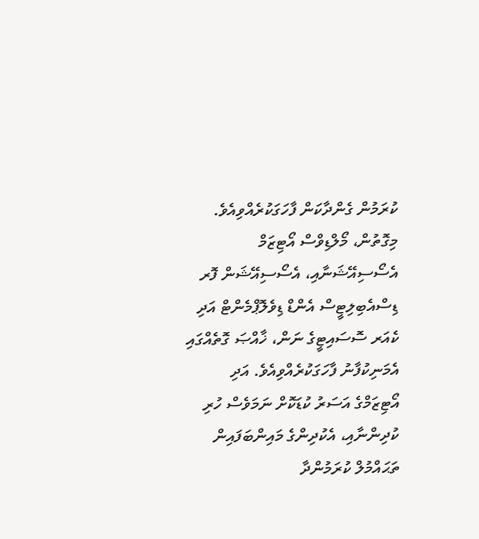ކުރަމުން ގެންދާކަން ފާހަގަކުރެއްވިއެވެ. މިގޮތުން، މޯލްޑިވްސް އޯޓިޒަމް އެސޯސިއޭޝަނާއި، އެސޯސިއޭޝަން ފޮރ ޑިސްއެބިލިޓީސް އެންޑް ޑިވެލޮޕްމެންޓް އަދި ކެއަރ ސޮސައިޓީގެ ނަން، ޚާއްޞަ ގޮތެއްގައި އެމަނިކުފާނު ފާހަގަކުރެއްވިއެވެ. އަދި އޯޓިޒަމްގެ އަސަރު ކުޑަކޮށް ނަމަވެސް ހުރި ކުދިންނާއި، އެކުދިންގެ މައިންބަފައިން ތަޙައްމުލް ކުރަމުންދާ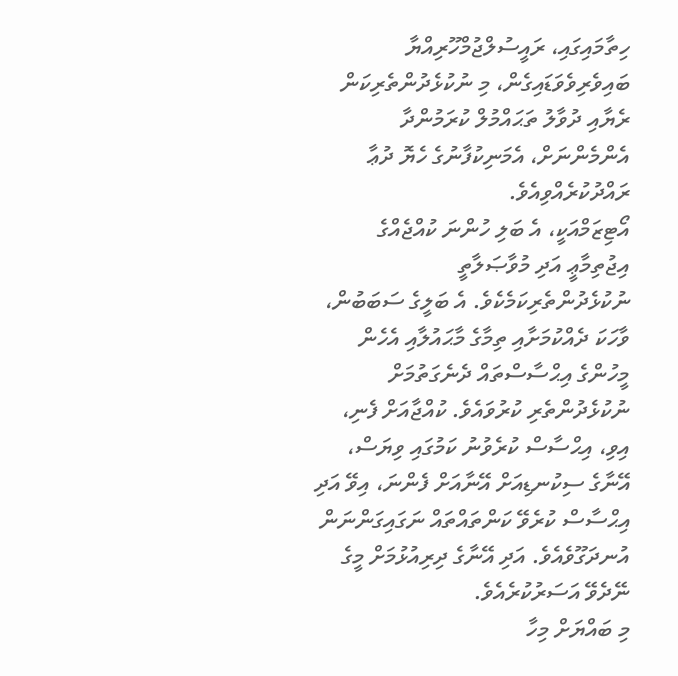ހިތާމައިގައި، ރައީސުލްޖުމްހޫރިއްޔާ ބައިވެރިވެވަޑައިގެން، މި ނުކުޅެދުންތެރިކަން ރެޔާއި ދުވާލު ތަޙައްމުލް ކުރަމުންދާ އެންމެންނަށް، އެމަނިކުފާނުގެ ހެޔޮ ދުޢާ ރައްދުކުރެއްވިއެވެ.
އޯޓިޒަމްއަކީ، އެ ބަލި ހުންނަ ކުއްޖެއްގެ އިޖުތިމާޢީ އަދި މުވާޞަލާތީ ނުކުޅެދުންތެރިކަމެކެވެ. އެ ބަލީގެ ސަބަބުން، ވާހަކަ ދެއްކުމަށާއި ތިމާގެ މާޙައުލާއި އެހެން މީހުންގެ އިޙްސާސްތައް ދެނެގަތުމަށް ނުކުޅެދުންތެރި ކުރުވައެވެ. ކުއްޖާއަށް ފެނި، އިވި، އިޙްސާސް ކުރެވުނު ކަމުގައި ވިޔަސް، އޭނާގެ ސިކުނޑިއަށް އޭނާއަށް ފެންނަ، އިވޭ އަދި އިޙްސާސް ކުރެވޭ ކަންތައްތައް ނަގައިގަންނަން އުނދަގޫވެއެވެ. އަދި އޭނާގެ ދިރިއުޅުމަށް މީގެ ނޭދެވޭ އަސަރުކުރެއެވެ.
މި ބައްޔަށް މިހާ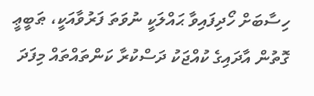ހިސާބަށް ހޯދިފައިވާ ޙައްލަކީ ނުވަތަ ފަރުވާއަކީ، ޠަބީޢީ ގޮތުން އާދައިގެ ކުއްޖަކު ދަސްކުރާ ކަންތައްތައް މިފަދަ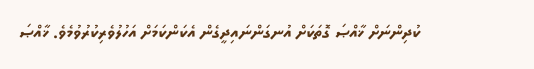ކުދިންނަށް ޚާއްޞަ ގޮތަކަށް އުނގަންނައިދީގެން އެކަންކަމަށް އަހުލުވެރިކުރުވުމެވެ. ޚާއްޞަ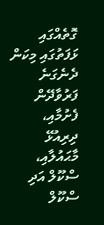ގޮތެއްގައި ޅަފަތުގައި މިކަން ދެނެގަނެ ފަރުވާދޭން ފެށުމާއި، ދިރިއުޅޭ މާޙައުލާއި، ސްކޫލް އަދި ސްކޫލް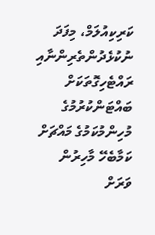ކަރިކިއުލަމް، މިފަދަ ނުކުޅެދުންތެރިންނާއި ރައްޓެހިގޮތަކަށް ބައްޓަންކުރުމުގެ މުހިންމުކަމުގެ މައްޗަށް ކަމާބެހޭ މާހިރުން ވަރަށް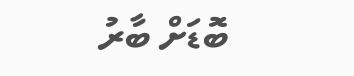ބޮޑަށް ބާރު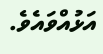އަޅުއްވައެވެ.